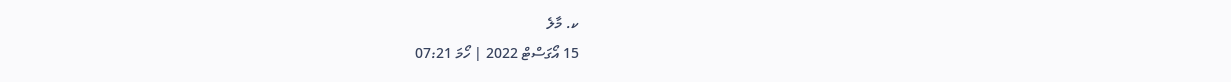ކ. މާލެ
15 އޯގަސްޓް 2022 | ހޯމަ 07:21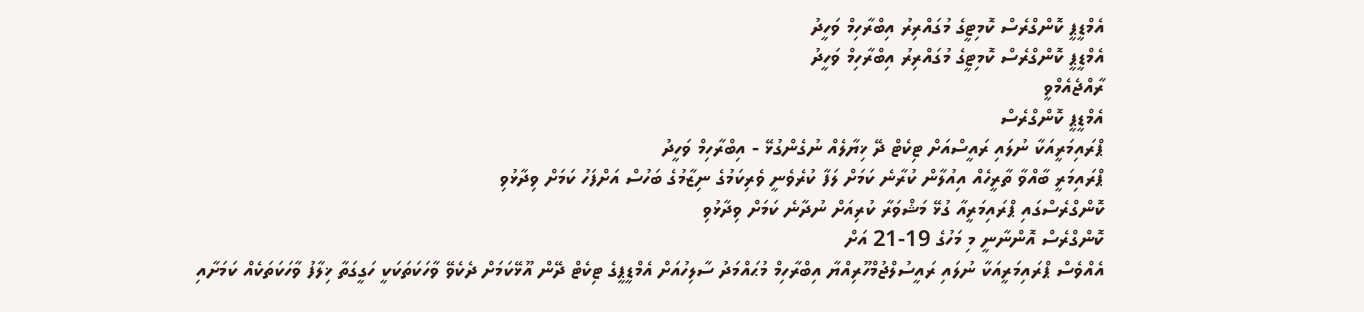އެމްޑީޕީ ކޮންގްރެސް ކޮމިޓީގެ މުގައްރިރު އިބްރާހިމް ވަހީދު
އެމްޑީޕީ ކޮންގްރެސް ކޮމިޓީގެ މުގައްރިރު އިބްރާހިމް ވަހީދު
ރާއްޖެއެމްވީ
އެމްޑީޕީ ކޮންގްރެސް
ޕްރައިމަރީއަކާ ނުލައި ރައީސްއަށް ޓިކެޓް ދޭ ޚިޔާލެއް ނުގެންގުޅޭ - އިބްރާހިމް ވަހީދު
ޕްރައިމަރީ ބާއްވާ ތާރީހެއް އިއުލާން ކުރާނެ ކަމަށް ލަފާ ކުރެވެނީ ވެރިކަމުގެ ނިޒާމުގެ ބަހުސް އަށްފަހު ކަމަށް ވިދާޅުވި
ކޮންގްރެސްގައި ޕްރައިމަރީއާ ގުޅޭ މަޝްވަރާ ކުރިއަށް ނުދާނެ ކަމަށް ވިދާޅުވި
ކޮންގްރެސް އޮންނާނީ މި މަހުގެ 19-21 އަށް
އެއްވެސް ޕްރައިމަރީއަކާ ނުލައި ރައީސުލްޖުމްހޫރިއްޔާ އިބްރާހިމް މުޙައްމަދު ސާލިހުއަށް އެމްޑީޕީގެ ޓިކެޓް ދޭން އޫޅޭކަމަށް ދެކެވޭ ވާހަކަތަކަކީ ހަގީގަތާ ޚިލާފު ވާހަކަތަކެއް ކަމަށާއި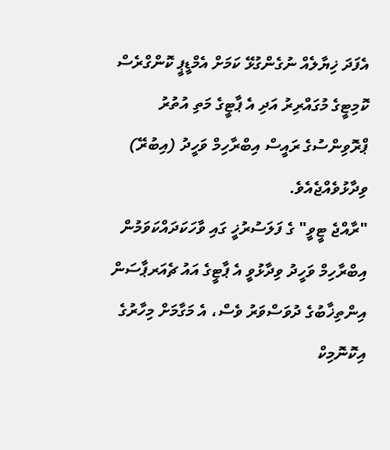އެފަދަ ޚިޔާލެއް ނުގެންގުޅޭ ކަމަށް އެމްޑީޕީ ކޮންގްރެސް ކޮމިޓީގެ މުގައްރިރު އަދި އެ ޕާޓީގެ މަތި އުތުރު ޕްރޮވިންސުގެ ރައީސް އިބްރާހިމް ވަހީދު (އިބުރޭ) ވިދާޅުވެއްޖެއެވެ.
"ރާއްޖެ ޓީވީ" ގެ ފަލަސުރުޚީ ގައި ވާހަކަދައްކަވަމުން އިބްރާހިމް ވަހީދު ވިދާޅުވީ އެ ޕާޓީގެ އައު ޗެއަރޕާސަން އިންތިޚާބުގެ ދުވަސްވަރު ވެސް، އެ މަގާމަށް މިހާރުގެ އިކޮނޮމިކް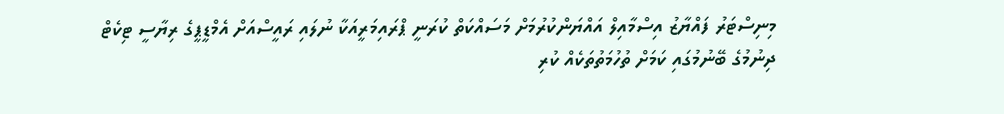މިނިސްޓަރު ފައްޔާޒު އިސްމާއިލް އައްޔަންކުރުމަށް މަސައްކަތް ކުރަނީ ޕްރައިމަރީއަކާ ނުލައި ރައީސްއަށް އެމްޑީޕީގެ ރިޔާސީ ޓިކެޓް ދިނުމުގެ ބޭނުމުގައި ކަމަށް ތުހުމަތުތަކެއް ކުރި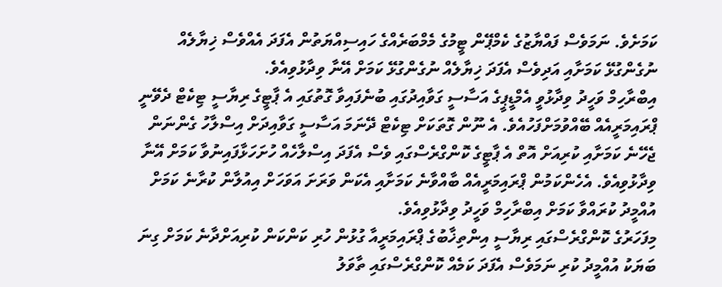ކަމަށެވެ. ނަމަވެސް ފައްޔާޒުގެ ކެމްޕޭން ޓީމުގެ މެމްބަރެއްގެ ހައިސިއްޔަތުން އެފަދަ އެއްވެސް ޚިޔާލެއް ނުގެންގުޅޭ ކަމަށާއި އަދިވެސް އެފަދަ ޚިޔާލެއް ނުގެންގުޅޭ ކަމަށް އޭނާ ވިދާޅުވިއެވެ.
އިބްރާހިމް ވަހީދު ވިދާޅުވީ އެމްޑީޕީގެ އަސާސީ ގަވާއިދުގައި ބުނެފައިވާ ގޮތުގައި އެ ޕާޓީގެ ރިޔާސީ ޓިކެޓް ދެވޭނީ ޕްރައިމަރީއެއް ބޭއްވުމަށްފަހުއެވެ. އެ ނޫން ގޮތަކަށް ޓިކެޓް ދޭނަމަ އަސާސީ ގަވާއިދަށް އިސްލާހު ގެންނަން ޖެހޭނެ ކަމަށާއި ކުރިއަށް އޮތް އެ ޕާޓީގެ ކޮންގްރެސްގައި ވެސް އެފަދަ އިސްލާހެއް ހުށަހަޅާފައިނުވާ ކަމަށް އޭނާ ވިދާޅުވިއެވެ. އެހެންކަމުން ޕްރައިމަރީއެއް ބާއްވާނެ ކަމަށާއި އެކަން ވަރަށަ އަވަހަށް އިއުލާން ކުރާނެ ކަމަށް އުއްމީދު ކުރައްވާ ކަމަށް އިބްރާހިމް ވަހީދު ވިދާޅުވިއެވެ.
މިފަހަރުގެ ކޮންގްރެސްގައި ރިޔާސީ އިންތިޚާބުގެ ޕްރައިމަރީއާ ގުޅުން ހުރި ކަންކަން ކުރިއަށްދާނެ ކަމަށް ގިނަ ބަޔަކު އުއްމީދު ކުރި ނަމަވެސް އެފަދަ ކަމެއް ކޮންގްރެސްގައި ތާވަލު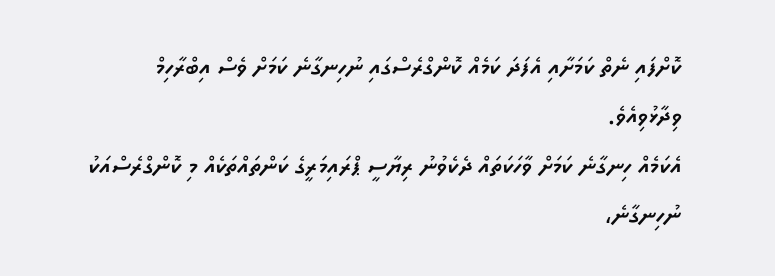ކޮށްފައި ނެތް ކަމަށާއި އެފަދަ ކަމެއް ކޮންގްރެސްގައި ނުހިނގާނެ ކަމަށް ވެސް އިބްރާހިމް ވިދާޅުވިއެވެ.
އެކަމެއް ހިނގާނެ ކަމަށް ވާހަކަތައް ދެކެވުނު ރިޔާސީ ޕްރައިމަރީގެ ކަންތައްތަކެއް މި ކޮންގްރެސްއަކު ނުހިނގާނެ،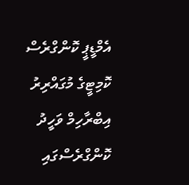އެމްޑީޕީ ކޮންގްރެސް ކޮމިޓީގެ މުގައްރިރު އިބްރާހިމް ވަހީދު
ކޮންގްރެސްގައި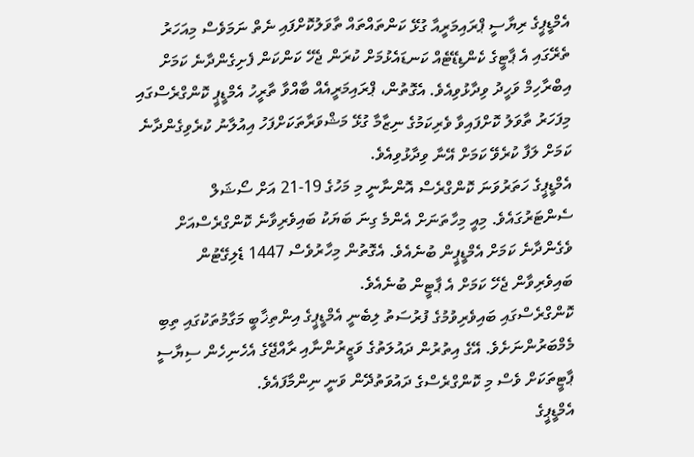އެމްޑީޕީގެ ރިޔާސީ ޕްރައިމަރީއާ ގުޅޭ ކަންތައްތައް ތާވަލުކޮށްފައި ނެތް ނަމަވެސް މިއަހަރު ތެރޭގައި އެ ޕާޓީގެ ކެންޑިޑޭޓެއް ކަނޑައެޅުމަށް ކުރަން ޖެހޭ ކަންކަން ފެށިގެންދާނެ ކަމަށް އިބްރާހިމް ވަހީދު ވިދާޅުވިއެވެ. އެގޮތުން، ޕްރައިމަރީއެއް ބާއްވާ ތާރީހު އެމްޑީޕީ ކޮންގްރެސްގައި މިފަހަރު ތާވަލު ކޮށްފައިވާ ވެރިކަމުގެ ނިޒާމާ ގުޅޭ މަޝްވަރާތަކަށްފަހު އިއުލާނު ކުރެވިގެންދާނެ ކަމަށް ލަފާ ކުރެވޭ ކަމަށް އޭނާ ވިދާޅުވިއެވެ.
އެމްޑީޕީގެ ހަތަރުވަނަ ކޮންގްރެސް އޮންނާނީ މި މަހުގެ 19-21 އަށް ސޯޝަލް ސެންޓަރުގައެވެ. މިއީ މިހާތަނަށް އެންމެ ގިނަ ބަޔަކު ބައިވެރިވާނެ ކޮންގްރެސްއަށް ވެގެންދާނެ ކަމަށް އެމްޑީޕީން ބުނެއެވެ. އެގޮތުން މިހާރުވެސް 1447 ޑެލިގޭޓުން ބައިވެރިވާން ޖެހޭ ކަމަށް އެ ޕާޓީން ބުނެއެވެ.
ކޮންގްރެސްގައި ބައިވެރިވުމުގެ ފުރުސަތު ލިބެނީ އެމްޑީޕީގެ އިންތިޚާބީ މަގާމުތަކުގައި ތިބި މެމްބަރުންނަށެވެ. އޭގެ އިތުރުން ދައުލަތުގެ ވަޒީރުންނާއި ރާއްޖޭގެ އެހެނިހެން ސިޔާސީ ޕާޓީތަކަށް ވެސް މި ކޮންގްރެސްގެ ދައުވަތުދޭން ވަނީ ނިންމާފައެވެ.
އެމްޑީޕީގެ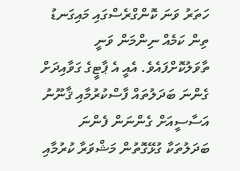ހަތަރު ވަނަ ކޮންގްރެސްގައި މައިގަނޑު ތިން ކަމެއް ނިންމަން ވަނީ ތާވަލުކޮށްފައެވެ. އެއީ އެ ޕާޓީގެ ގަވާއިދަށް ގެންނަ ބަދަލުތައް ފާސްކުރުމާއި ޤާނޫނު އަސާސީއަށް ގެންނަން ފެންނަ ބަދަލުތަކާ ގުޅޭގޮތުން މަޝްވަރާ ކުރުމާއި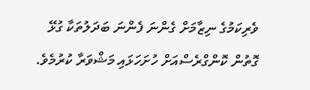ވެރިކަމުގެ ނިޒާމަށް ގެންނަ ފެންނަ ބަދަލުތަކާ ގުޅޭ ގޮތުން ކޮންގްރެސްއަށް ހުށަހަޅައި މަޝްވަރާ ކުރުމެވެ.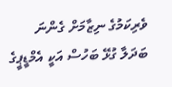ވެރިކަމުގެ ނިޒާމަށް ގެންނަ ބަދަލާ ގުޅޭ ބަހުސް އަކީ އެމްޑީޕީގެ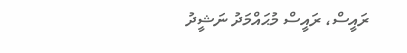ރައީސް، ރައީސް މުޙައްމަދު ނަޝީދު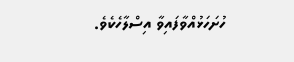ހުށަހަޅުއްވާފައިވާ އިސްލާހެކެވެ.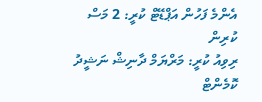އެންމެ ފަހުން އަޕްޑޭޓް ކުރީ: 2 މަސް ކުރިން
ރިވިއު ކުރީ: މަރްޔަމް ދާނިޝް ނަޝީދު
ކޮމެންޓް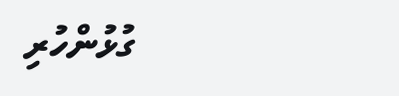ގުޅުންހުރި